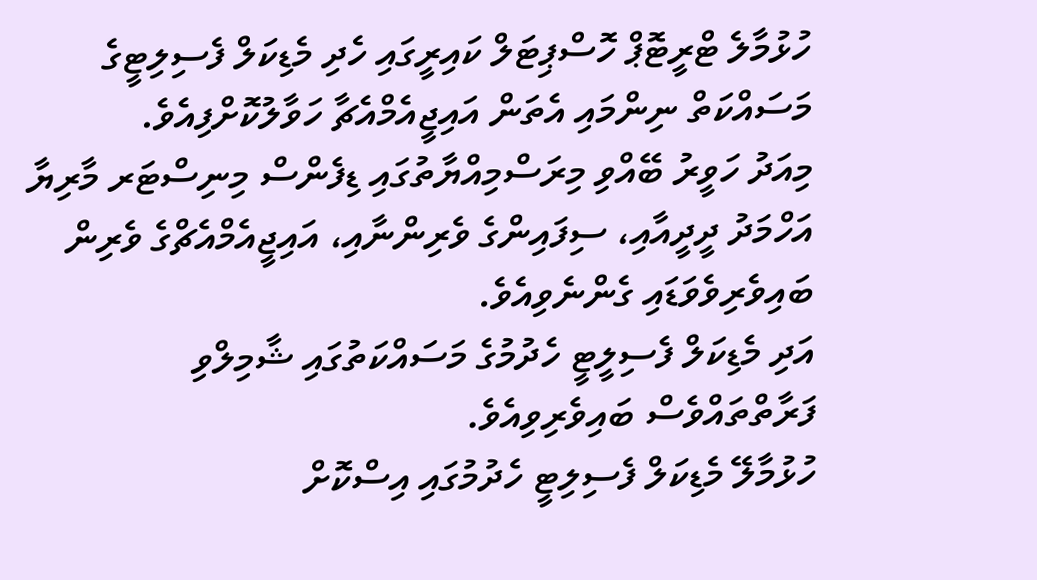ހުޅުމާލެ ޓްރީޓޮޕް ހޮސްޕިޓަލް ކައިރީގައި ހެދި މެޑިކަލް ފެސިލިޓީގެ މަސައްކަތް ނިންމައި އެތަން އައިޖީއެމްއެޗާ ހަވާލުކޮށްފިއެވެ.
މިއަދު ހަވީރު ބޭއްވި މިރަސްމިއްޔާތުގައި ޑިފެންސް މިނިސްޓަރ މާރިޔާ އަހްމަދު ދީދީއާއި، ސިފައިންގެ ވެރިންނާއި، އައިޖީއެމްއެޗްގެ ވެރިން ބައިވެރިވެވަޑައި ގެންނެވިއެވެ.
އަދި މެޑިކަލް ފެސިލީޓީ ހެދުމުގެ މަސައްކަތުގައި ޝާމިލްވި ފަރާތްތައްވެސް ބައިވެރިވިއެވެ.
ހުޅުމާލޭ މެޑިކަލް ފެސިލިޓީ ހެދުމުގައި އިސްކޮށް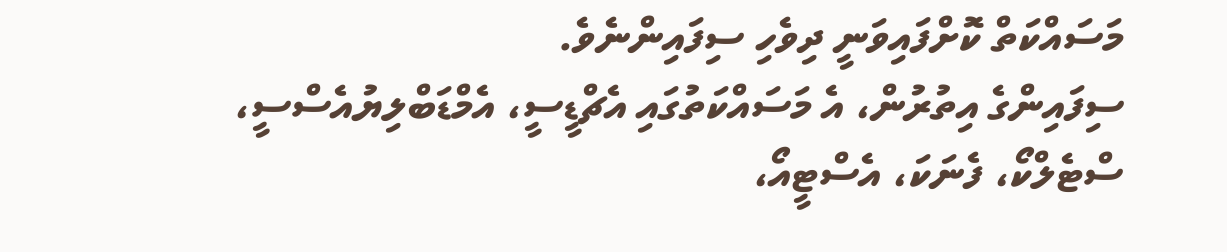މަސައްކަތް ކޮށްފައިވަނީ ދިވެހި ސިފައިންނެވެ.
ސިފައިންގެ އިތުރުން، އެ މަސައްކަތުގައި އެޗްޑީސީ، އެމްޑަބްލިޔުއެސްސީ، ސްޓެލްކޯ، ފެނަކަ، އެސްޓީއޯ،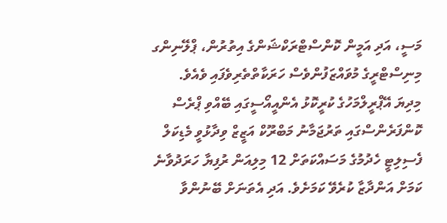މަސީ، އަދި އަމީން ކޮންސްޓްރަކްޝަންގެ އިތުރުން، ޕްލޭނިންގ މިނިސްޓްރީގެ މުވައްޒަފުންވެސް ހަރަކާތްތެރިވެފައި ވެއެވެ.
މިދިޔަ އޭޕްރީލްމަހުގެ ކުރީކޮޅު އެންއީއޯސީގައި ބޭއްވި ޕްރެސް ކޮންފަރެންސްގައި ތަރުޖަމާނު މަބްރޫކް އަޒީޒް ވިދާޅުވީ މެޑިކަލް ފެސިލިޓީ ހެދުމުގެ މަސައްކަތަށް 12 މިލިއަން ރުފިޔާ ހަރަދުވާނެ ކަމަށް އަންދާޒާ ކުރެވޭ ކަމަށެވެ. އަދި އެތަނަށް ބޭނުންވާ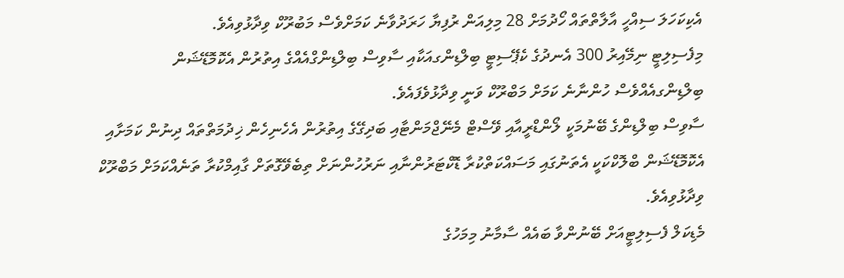އެކިކަހަލަ ސިއްހީ އާލާތްތައް ހޯދުމަށް 28 މިލިއަން ރުފިޔާ ހަރަދުވާނެ ކަމަށްވެސް މަބުރޫކް ވިދާޅުވިއެވެ.
މިފެސިލިޓީ ނިމޭއިރު 300 އެނދުގެ ކެޕޭސިޓީ ބިލްޑިންގއަކާއި ސާވިސް ބިލްޑިންގްއެއްގެ އިތުރުން އެކޮމޮޑޭޝަން ބިލްޑިންގއެއްވެސް ހުންނާނެ ކަމަށް މަބްރޫކް ވަނީ ވިދާޅުވެފައެވެ.
ސާވިސް ބިލްޑިންގެ ބޭނުމަކީ ލޯންޑްރީއާއި ވޭސްޓް މެނޭޖްމަންޓާއި ބަދިގޭގެ އިތުރުން އެހެނިހެން ޚިދުމަތްތައް ދިނުން ކަމަށާއި އެކޮމޮޑޭޝަން ބްލޮކްކަކީ އެތަނުގައި މަސައްކަތްކުރާ ޑޮކްޓަރުންނާއި ނަރުހުންނަށް ތިބެވޭގޮތަށް ގާއިމްކުރާ ތަނެއްކަމަށް މަބްރޫކް ވިދާޅުވިއެވެ.
މެޑިކަލް ފެސިލިޓީއަށް ބޭނުންވާ ބައެއް ސާމާނު މިމަހުގެ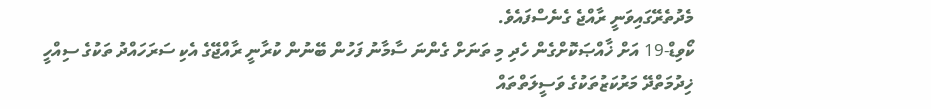މެދުތެރޭގައިވަނީ ރާއްޖެ ގެނެސްފައެވެ.
ކޯވިޑް-19 އަށް ޚާއްޞަކޮށްގެން ހެދި މި ތަނަށް ގެންނަ ސާމާނު ފަހުން ބޭނުން ކުރާނީ ރާއްޖޭގެ އެކި ސަރަހައްދު ތަކުގެ ސިއްހީ ޚިދުމަތްދޭ މަރުކަޒުތަކުގެ ވަސީލަތްތައް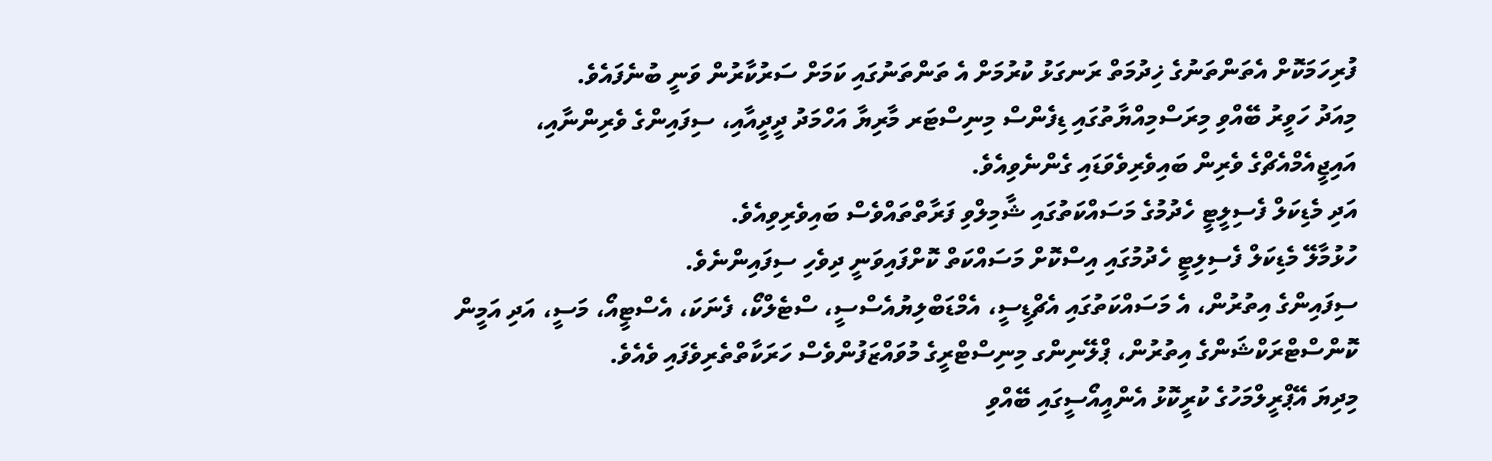ފުރިހަމަކޮށް އެތަންތަނުގެ ޚިދުމަތް ރަނގަޅު ކުރުމަށް އެ ތަންތަނުގައި ކަމަށް ސަރުކާރުން ވަނީ ބުނެފައެވެ.
މިއަދު ހަވީރު ބޭއްވި މިރަސްމިއްޔާތުގައި ޑިފެންސް މިނިސްޓަރ މާރިޔާ އަހްމަދު ދީދީއާއި، ސިފައިންގެ ވެރިންނާއި، އައިޖީއެމްއެޗްގެ ވެރިން ބައިވެރިވެވަޑައި ގެންނެވިއެވެ.
އަދި މެޑިކަލް ފެސިލީޓީ ހެދުމުގެ މަސައްކަތުގައި ޝާމިލްވި ފަރާތްތައްވެސް ބައިވެރިވިއެވެ.
ހުޅުމާލޭ މެޑިކަލް ފެސިލިޓީ ހެދުމުގައި އިސްކޮށް މަސައްކަތް ކޮށްފައިވަނީ ދިވެހި ސިފައިންނެވެ.
ސިފައިންގެ އިތުރުން، އެ މަސައްކަތުގައި އެޗްޑީސީ، އެމްޑަބްލިޔުއެސްސީ، ސްޓެލްކޯ، ފެނަކަ، އެސްޓީއޯ، މަސީ، އަދި އަމީން ކޮންސްޓްރަކްޝަންގެ އިތުރުން، ޕްލޭނިންގ މިނިސްޓްރީގެ މުވައްޒަފުންވެސް ހަރަކާތްތެރިވެފައި ވެއެވެ.
މިދިޔަ އޭޕްރީލްމަހުގެ ކުރީކޮޅު އެންއީއޯސީގައި ބޭއްވި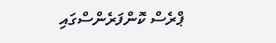ޕްރެސް ކޮންފަރެންސްގައި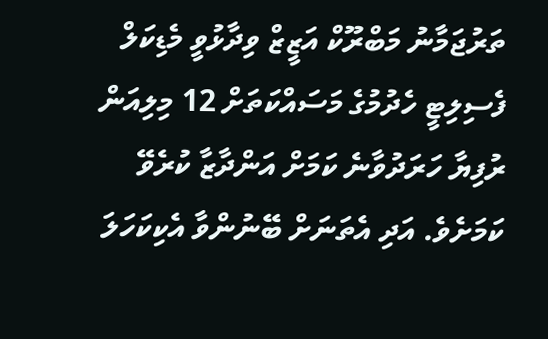ތަރުޖަމާނު މަބްރޫކް އަޒީޒް ވިދާޅުވީ މެޑިކަލް ފެސިލިޓީ ހެދުމުގެ މަސައްކަތަށް 12 މިލިއަން ރުފިޔާ ހަރަދުވާނެ ކަމަށް އަންދާޒާ ކުރެވޭ ކަމަށެވެ. އަދި އެތަނަށް ބޭނުންވާ އެކިކަހަލަ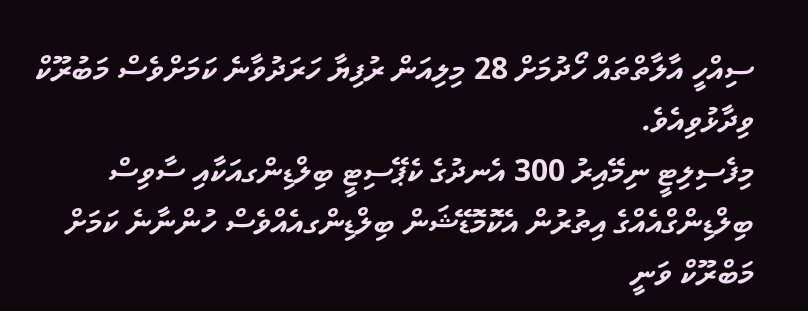ސިއްހީ އާލާތްތައް ހޯދުމަށް 28 މިލިއަން ރުފިޔާ ހަރަދުވާނެ ކަމަށްވެސް މަބުރޫކް ވިދާޅުވިއެވެ.
މިފެސިލިޓީ ނިމޭއިރު 300 އެނދުގެ ކެޕޭސިޓީ ބިލްޑިންގއަކާއި ސާވިސް ބިލްޑިންގްއެއްގެ އިތުރުން އެކޮމޮޑޭޝަން ބިލްޑިންގއެއްވެސް ހުންނާނެ ކަމަށް މަބްރޫކް ވަނީ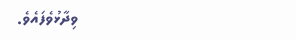ވިދާޅުވެފައެވެ.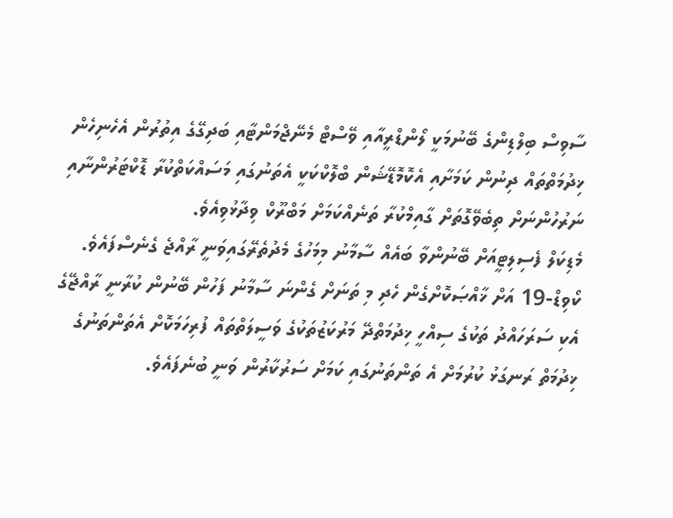ސާވިސް ބިލްޑިންގެ ބޭނުމަކީ ލޯންޑްރީއާއި ވޭސްޓް މެނޭޖްމަންޓާއި ބަދިގޭގެ އިތުރުން އެހެނިހެން ޚިދުމަތްތައް ދިނުން ކަމަށާއި އެކޮމޮޑޭޝަން ބްލޮކްކަކީ އެތަނުގައި މަސައްކަތްކުރާ ޑޮކްޓަރުންނާއި ނަރުހުންނަށް ތިބެވޭގޮތަށް ގާއިމްކުރާ ތަނެއްކަމަށް މަބްރޫކް ވިދާޅުވިއެވެ.
މެޑިކަލް ފެސިލިޓީއަށް ބޭނުންވާ ބައެއް ސާމާނު މިމަހުގެ މެދުތެރޭގައިވަނީ ރާއްޖެ ގެނެސްފައެވެ.
ކޯވިޑް-19 އަށް ޚާއްޞަކޮށްގެން ހެދި މި ތަނަށް ގެންނަ ސާމާނު ފަހުން ބޭނުން ކުރާނީ ރާއްޖޭގެ އެކި ސަރަހައްދު ތަކުގެ ސިއްހީ ޚިދުމަތްދޭ މަރުކަޒުތަކުގެ ވަސީލަތްތައް ފުރިހަމަކޮށް އެތަންތަނުގެ ޚިދުމަތް ރަނގަޅު ކުރުމަށް އެ ތަންތަނުގައި ކަމަށް ސަރުކާރުން ވަނީ ބުނެފައެވެ.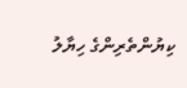ކިޔުންތެރިންގެ ހިޔާލު